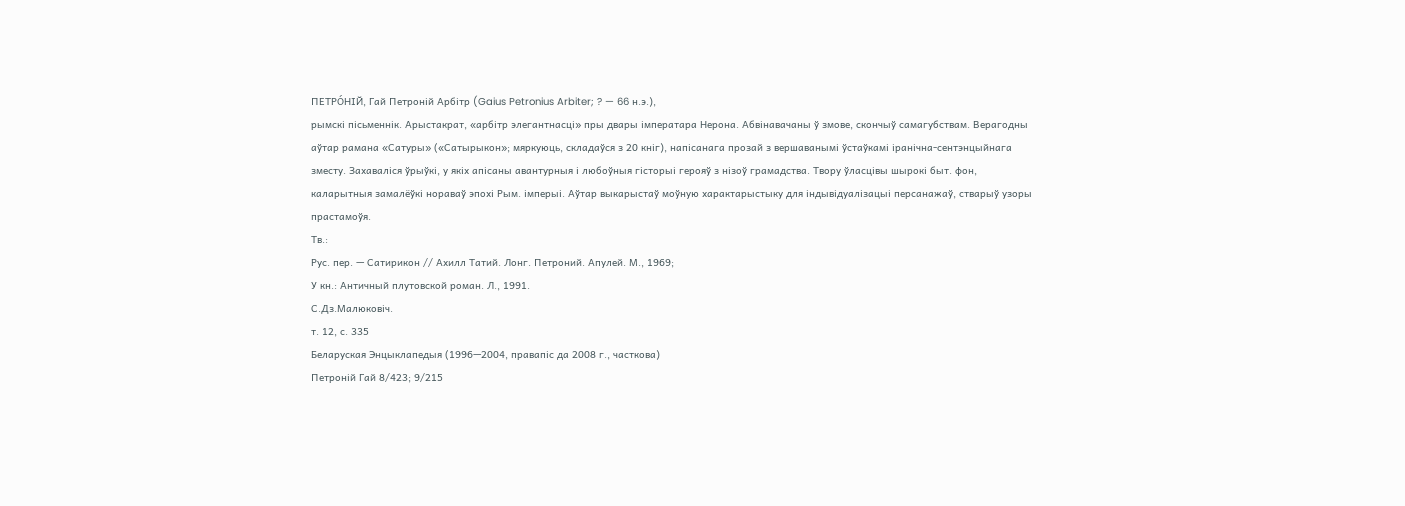ПЕТРО́НІЙ, Гай Петроній Арбітр (Gaius Petronius Arbiter; ? — 66 н.э.),
рымскі пісьменнік. Арыстакрат, «арбітр элегантнасці» пры двары імператара Нерона. Абвінавачаны ў змове, скончыў самагубствам. Верагодны аўтар рамана «Сатуры» («Сатырыкон»; мяркуюць, складаўся з 20 кніг), напісанага прозай з вершаванымі ўстаўкамі іранічна-сентэнцыйнага зместу. Захаваліся ўрыўкі, у якіх апісаны авантурныя і любоўныя гісторыі герояў з нізоў грамадства. Твору ўласцівы шырокі быт. фон, каларытныя замалёўкі нораваў эпохі Рым. імперыі. Аўтар выкарыстаў моўную характарыстыку для індывідуалізацыі персанажаў, стварыў узоры прастамоўя.
Тв.:
Рус. пер. — Сатирикон // Ахилл Татий. Лонг. Петроний. Апулей. М., 1969;
У кн.: Античный плутовской роман. Л., 1991.
С.Дз.Малюковіч.
т. 12, с. 335
Беларуская Энцыклапедыя (1996—2004, правапіс да 2008 г., часткова)
Петроній Гай 8/423; 9/215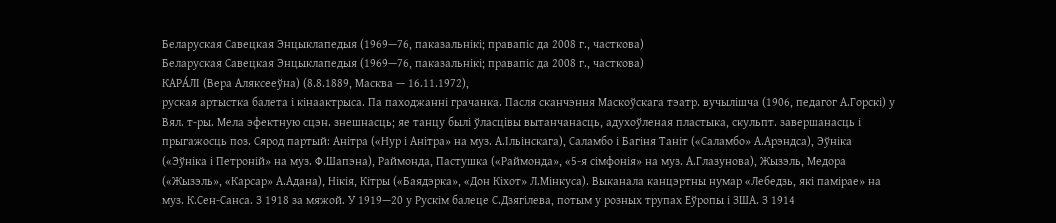Беларуская Савецкая Энцыклапедыя (1969—76, паказальнікі; правапіс да 2008 г., часткова)
Беларуская Савецкая Энцыклапедыя (1969—76, паказальнікі; правапіс да 2008 г., часткова)
КАРА́ЛІ (Вера Аляксееўна) (8.8.1889, Масква — 16.11.1972),
руская артыстка балета і кінаактрыса. Па паходжанні грачанка. Пасля сканчэння Маскоўскага тэатр. вучылішча (1906, педагог А.Горскі) у Вял. т-ры. Мела эфектную сцэн. знешнасць; яе танцу былі ўласцівы вытанчанасць, адухоўленая пластыка, скульпт. завершанасць і прыгажосць поз. Сярод партый: Анітра («Нур і Анітра» на муз. А.Ільінскага), Саламбо і Багіня Таніт («Саламбо» А.Арэндса), Эўніка («Эўніка і Петроній» на муз. Ф.Шапэна), Раймонда, Пастушка («Раймонда», «5-я сімфонія» на муз. А.Глазунова), Жызэль, Медора («Жызэль», «Карсар» А.Адана), Нікія, Кітры («Баядэрка», «Дон Кіхот» Л.Мінкуса). Выканала канцэртны нумар «Лебедзь, які памірае» на муз. К.Сен-Санса. З 1918 за мяжой. У 1919—20 у Рускім балеце С.Дзягілева, потым у розных трупах Еўропы і ЗША. З 1914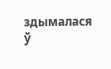здымалася ў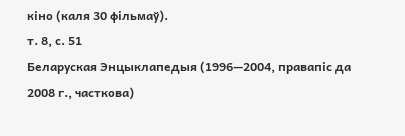кіно (каля 30 фільмаў).
т. 8, с. 51
Беларуская Энцыклапедыя (1996—2004, правапіс да 2008 г., часткова)